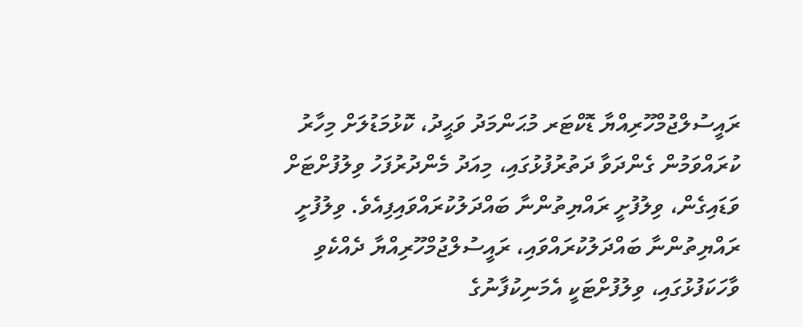ރައީސުލްޖުމްހޫރިއްޔާ ޑޮކްޓަރ މުޙަންމަދު ވަޙީދު، ކޮޅުމަޑުލަށް މިހާރު ކުރައްވަމުން ގެންދަވާ ދަތުރުފުޅުގައި، މިއަދު މެންދުރުފަހު ވިލުފުށްޓަށް ވަޑައިގެން، ވިލުފުށީ ރައްޔިތުންނާ ބައްދަލުކުރައްވައިފިއެވެ. ވިލުފުށީ ރައްޔިތުންނާ ބައްދަލުކުރައްވައި، ރައީސުލްޖުމްހޫރިއްޔާ ދެއްކެވި ވާހަކަފުޅުގައި، ވިލުފުށްޓަކީ އެމަނިކުފާނުގެ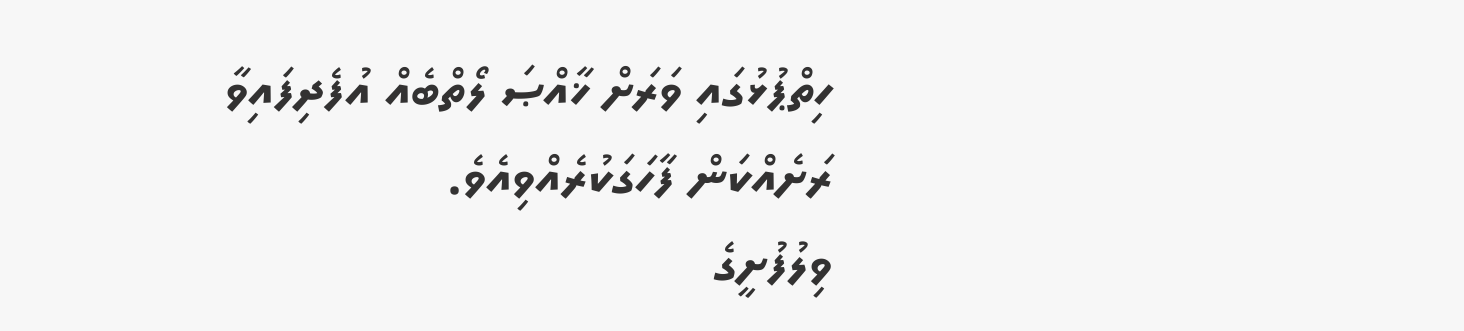ހިތްޕުޅުގައި ވަރަށް ޚާއްޞަ ލޯތްބެއް އުފެދިފައިވާ ރަށެއްކަން ފާހަގަކުރެއްވިއެވެ.
ވިލުފުށީގެ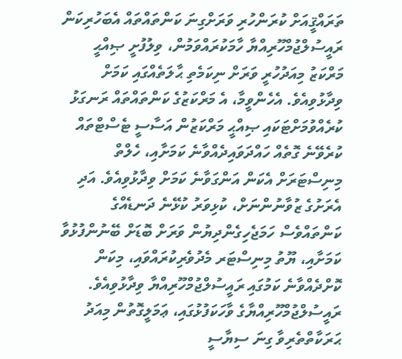ތަރައްޤީއަށް ކުރަންހުރި ވަރަށްގިނަ ކަންތައްތައް އެބަހުރިކަން ރައީސުލްޖުމްހޫރިއްޔާ ހާމަކުރައްވަމުން، ވިލުފުށީ ޞިއްޙީ މަރްކަޒު މިއަދުހުރީ ވަރަށް ނިކަމެތި ޙާލަތެއްގައި ކަމަށް ވިދާޅުވިއެވެ. އެހެންވީމާ، އެ މަރްކަޒުގެ ކަންތައްތައް ރަނގަޅު ކުރެއްވުމަށްޓަކައި ޞިއްޙީ މަރްކަޒުން އަސާސީ ޓެސްޓްތައް ކުރެވޭނެ ގޮތެއް ހައްދަވައިދެއްވާނެ ކަމަށާއި، ހެލްތް މިނިސްޓަރަށް އެކަން އަންގަވާނެ ކަމަށް ވިދާޅުވިއެވެ. އަދި އެރަށުގެ ޒުވާނުންނަށް، ކުޅިވަރު ކުޅޭނެ ދަނޑެއްގެ ކަންތައްވެސް ހަމަޖެހިގެންދިޔުން ވަރަށް ބޮޑަށް ބޭނުންފުޅުވާ ކަމަށާއި، ޔޫތު މިނިސްޓަރ މެދުވެރިކުރައްވައި، މިކަން ކޮށްދެއްވާނެ ކަމުގައި ރައީސުލްޖުމްހޫރިއްޔާ ވިދާޅުވިއެވެ.
ރައީސުލްޖުމްހޫރިއްޔާގެ ވާހަކަފުޅުގައި، ޢަމަލީގޮތުން މިއަދު ޙަރަކާތްތެރިވާ ގިނަ ސިޔާސީ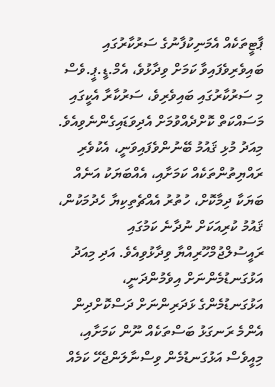ޕާޓީތަކެއް އެމަނިކުފާނުގެ ސަރުކާރުގައި ބައިވެރިވެފައިވާ ކަމަށް ވިދާޅުވެ، އެމް.ޑީ.ޕީ.ވެސް މި ސަރުކާރުގައި ބައިވެރިވެ، ސަރުކާރާ އެކީގައި މަސައްކަތް ކޮށްދެއްވުމަށް އެދިވަޑައިގެންނެވިއެވެ.
މިއަދު މުޅި ޤައުމު ބޭނުންވެފައިވަނީ، އެކުވެރި ރައްޔިތުންތަކެއް ކަމަށާއި، އެއްބަޔަކު އަނެއް ބަޔަކާ ދިމާކޮށް، ހުތުރު އެއްޗެތިކިޔާ ހެދުމަކުން، ޤައުމު ކުރިއަކަށް ނުދާނެ ކަމުގައި ރައީސުލްޖުމްހޫރިއްޔާ ވިދާޅުވިއެވެ. އަދި މިއަދު އަޅުގަނޑުމެންނަށް އިވެމުންދަނީ، އަޅުގަނޑުމެންގެ ޅަދަރިންނަށް ދަސްކޮށްދިން އެންމެ ރަނގަޅު ބަސްތަކެއް ނޫން ކަމަށާއި، މިއީވެސް އަޅުގަނޑުމެން ވިސްނާލަންޖެހޭ ކަމެއް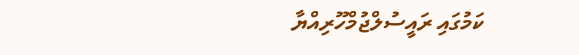ކަމުގައި ރައީސުލްޖުމްހޫރިއްޔާ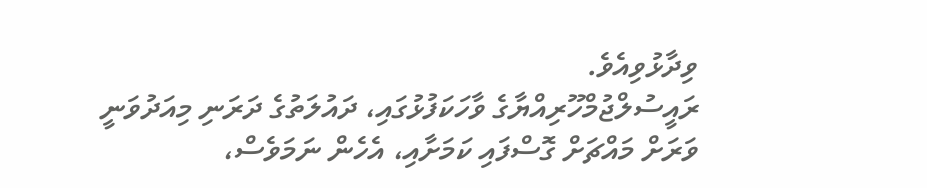ވިދާޅުވިއެވެ.
ރައީސުލްޖުމްހޫރިއްޔާގެ ވާހަކަފުޅުގައި، ދައުލަތުގެ ދަރަނި މިއަދުވަނީ ވަރަށް މައްޗަށް ގޮސްފައި ކަމަށާއި، އެހެން ނަމަވެސް،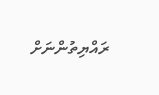ރައްޔިތުންނަށް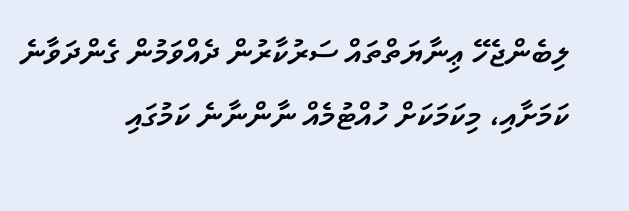ލިބެންޖެހޭ ޢިނާޔަތްތައް ސަރުކާރުން ދެއްވަމުން ގެންދަވާނެ ކަމަށާއި، މިކަމަކަށް ހުއްޓުމެއް ނާންނާނެ ކަމުގައި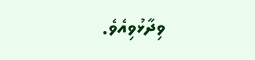ވިދާޅުވިއެވެ.